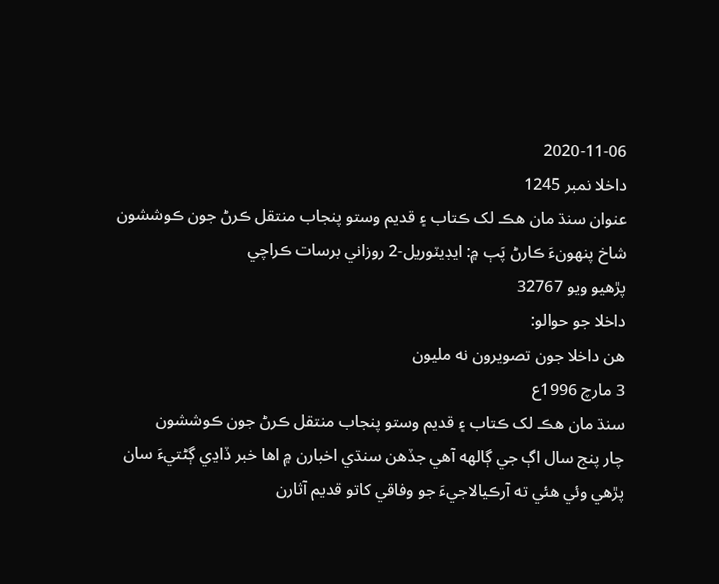2020-11-06
داخلا نمبر 1245
عنوان سنڌ مان هڪ لک ڪتاب ۽ قديم وستو پنجاب منتقل ڪرڻ جون ڪوششون
شاخ پنهونءَ ڪارڻ پَٻ ۾: ايڊيٽوريل-2 روزاني برسات ڪراچي
پڙهيو ويو 32767
داخلا جو حوالو:
هن داخلا جون تصويرون نه مليون
3 مارچ 1996ع
سنڌ مان هڪ لک ڪتاب ۽ قديم وستو پنجاب منتقل ڪرڻ جون ڪوششون
چار پنج سال اڳ جي ڳالهه آهي جڏهن سنڌي اخبارن ۾ اها خبر ڏاڍي ڳڻتيءَ سان پڙهي وئي هئي ته آرڪيالاجيءَ جو وفاقي کاتو قديم آثارن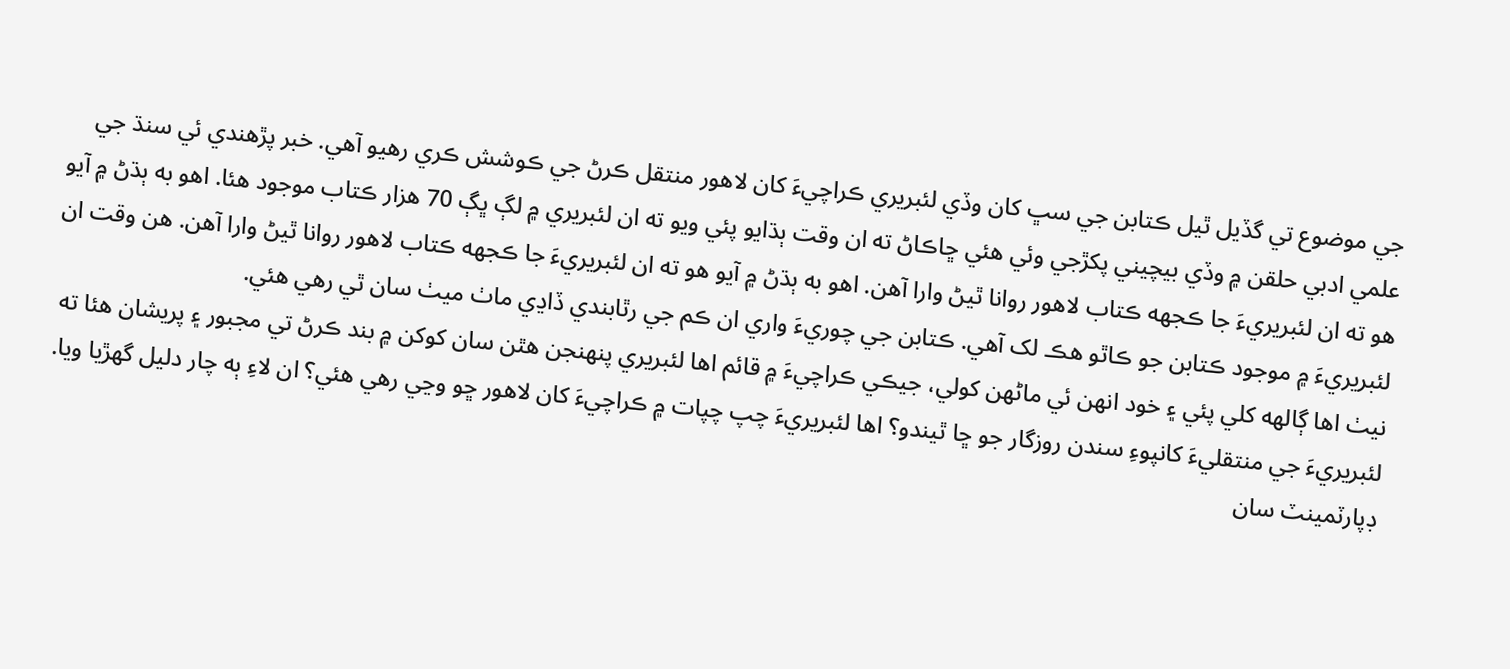جي موضوع تي گڏيل ٿيل ڪتابن جي سڀ کان وڏي لئبريري ڪراچيءَ کان لاهور منتقل ڪرڻ جي ڪوشش ڪري رهيو آهي. خبر پڙهندي ئي سنڌ جي علمي ادبي حلقن ۾ وڏي بيچيني پکڙجي وئي هئي ڇاڪاڻ ته ان وقت ٻڌايو پئي ويو ته ان لئبريري ۾ لڳ ڀڳ 70 هزار ڪتاب موجود هئا. اهو به ٻڌڻ ۾ آيو هو ته ان لئبريريءَ جا ڪجهه ڪتاب لاهور روانا ٿيڻ وارا آهن. اهو به ٻڌڻ ۾ آيو هو ته ان لئبريريءَ جا ڪجهه ڪتاب لاهور روانا ٿيڻ وارا آهن. هن وقت ان لئبريريءَ ۾ موجود ڪتابن جو ڪاٿو هڪ لک آهي. ڪتابن جي چوريءَ واري ان ڪم جي رٿابندي ڏاڍي ماٺ ميٺ سان ٿي رهي هئي.
نيٺ اها ڳالهه کلي پئي ۽ خود انهن ئي ماڻهن کولي، جيڪي ڪراچيءَ ۾ قائم اها لئبريري پنهنجن هٿن سان کوکن ۾ بند ڪرڻ تي مجبور ۽ پريشان هئا ته لئبريريءَ جي منتقليءَ کانپوءِ سندن روزگار جو ڇا ٿيندو؟ اها لئبريريءَ چپ چپات ۾ ڪراچيءَ کان لاهور ڇو وڃي رهي هئي؟ ان لاءِ ٻه چار دليل گهڙيا ويا. ڊپارٽمينٽ سان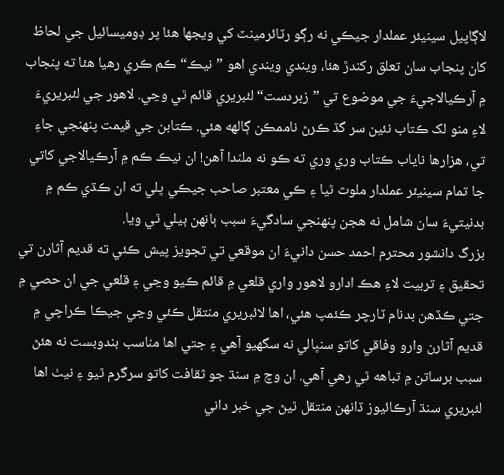لاڳاپيل سينيئر عملدار جيڪي نه رڳو رٽائرمينٽ کي ويجها هئا پر ڊوميسائيل جي لحاظ کان پنجاب سان تعلق رکندڙ هئا، ويندي ويندي اهو ”نيڪ“ ڪم ڪري رهيا هئا ته پنجاب ۾ آرڪيالاجيءَ جي موضوع تي ”زبردست“ لئبريري قائم ٿي وڃي. لاهور جي لئبريريءَ لاءِ منو لک ڪتاب نئين سر گڏ ڪرڻ ناممڪن ڳالهه هئي. ڪتابن جي قيمت پنهنجي جاءِ تي، هزارها ناياب ڪتاب وري وري ته ڪو نه ملندا آهن! ان نيڪ ڪم ۾ آرڪيالاجي کاتي جا تمام سينيئر عملدار ملوث ٿيا ۽ ڪي معتبر صاحب جيڪي ڀلي ته ان ڪڌي ڪم ۾ بدنيتيءَ سان شامل نه هجن پنهنجي سادگيءَ سبب ٻانهن ٻيلي ٿي ويا.
بزرگ دانشور محترم احمد حسن دانيءَ ان موقعي تي تجويز پيش ڪئي ته قديم آثارن تي تحقيق ۽ تربيت لاءِ هڪ ادارو لاهور واري قلعي ۾ قائم ڪيو وڃي ۽ قلعي جي ان حصي ۾ جتي ڪڏهن بدنام ٽارچر ڪئمپ هئي، اها لائبريري منتقل ڪئي وڃي جيڪا ڪراچي ۾ قديم آثارن وارو وفاقي کاتو سنڀالي نه سگهيو آهي ۽ جتي اها مناسب بندوبست نه هئڻ سبب برساتن ۾ تباهه ٿي رهي آهي. ان وچ ۾ سنڌ جو ثقافت کاتو سرگرم ٿيو ۽ نيٺ اها لئبريري سنڌ آرڪائيوز ڏانهن منتقل ٿيڻ جي خبر داني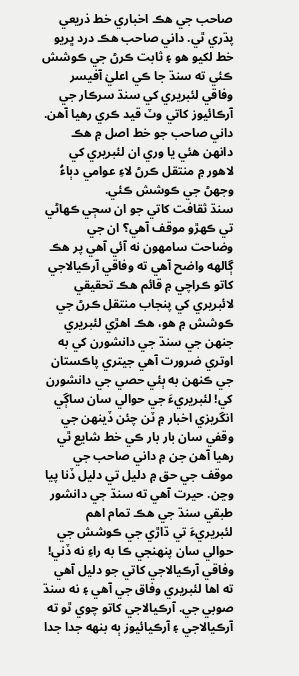صاحب جي هڪ اخباري خط ذريعي پڌري ٿي. داني صاحب هڪ درد ڀريو خط لکيو هو ۽ ثابت ڪرڻ جي ڪوشش ڪئي ته سنڌ جا ڪي اعليٰ آفيسر وفاقي لئبريري کي سنڌ سرڪار جي آرڪائيوز کاتي وٽ قيد ڪري رهيا آهن. داني صاحب جو خط اصل ۾ هڪ دانهن هئي يا وري ان لئبريري کي لاهور ۾ منتقل ڪرڻ لاءِ عوامي دٻاءُ وجهڻ جي ڪوشش ڪئي.
سنڌ ثقافت کاتي جو ان سڄي ڪهاڻي تي ڪهڙو موقف آهي؟ ان جي وضاحت سامهون نه آئي آهي پر هڪ ڳالهه واضح آهي ته وفاقي آرڪيالاجي کاتو ڪراچي ۾ قائم هڪ تحقيقي لائبريري کي پنجاب منتقل ڪرڻ جي ڪوشش ۾ هو، هڪ اهڙي لئبريري جنهن جي سنڌ جي دانشورن کي به اوتري ضرورت آهي جيتري پاڪستان جي ڪنهن به ٻئي حصي جي دانشورن کي! لئبريريءَ جي حوالي سان ساڳي انگريزي اخبار ۾ ٽن چئن ڏينهن جي وقفي سان بار بار ڪي خط شايع ٿي رهيا آهن جن ۾ داني صاحب جي موقف جي حق ۾ دليل تي دليل ڏنا پيا وڃن. حيرت آهي ته سنڌ جي دانشور طبقي سنڌ جي هڪ تمام اهم لئبريريءَ تي ڌاڙي جي ڪوشش جي حوالي سان پنهنجي ڪا به راءِ نه ڏني!
وفاقي آرڪيالاجي کاتي جو دليل آهي ته اها لئبريري وفاق جي آهي ۽ نه سنڌ صوبي جي. آرڪيالاجي کاتو چوي ٿو ته آرڪيالاجي ۽ آرڪيائيوز ٻه بنهه جدا جدا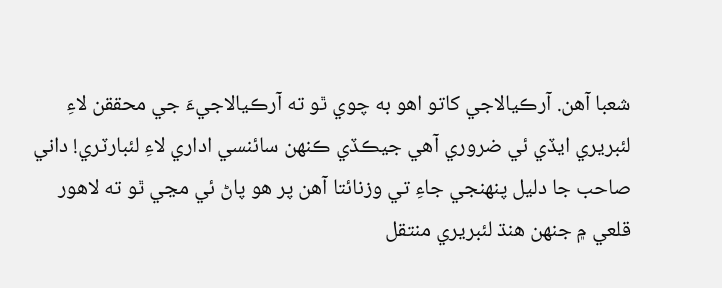شعبا آهن. آرڪيالاجي کاتو اهو به چوي ٿو ته آرڪيالاجيءَ جي محققن لاءِ لئبريري ايڏي ئي ضروري آهي جيڪڏي ڪنهن سائنسي اداري لاءِ لئبارٽري! داني صاحب جا دليل پنهنجي جاءِ تي وزنائتا آهن پر هو پاڻ ئي مڃي ٿو ته لاهور قلعي ۾ جنهن هنڌ لئبريري منتقل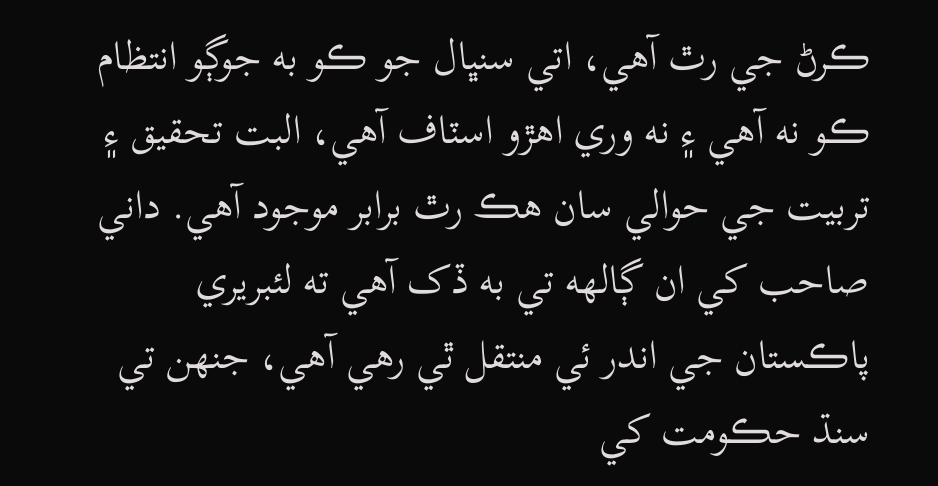ڪرڻ جي رٿ آهي، اتي سنڀال جو ڪو به جوڳو انتظام ڪو نه آهي ۽ نه وري اهڙو اسٽاف آهي، البت تحقيق ۽ تربيت جي حوالي سان هڪ رٿ برابر موجود آهي. داني صاحب کي ان ڳالهه تي به ڏک آهي ته لئبريري پاڪستان جي اندر ئي منتقل ٿي رهي آهي، جنهن تي سنڌ حڪومت کي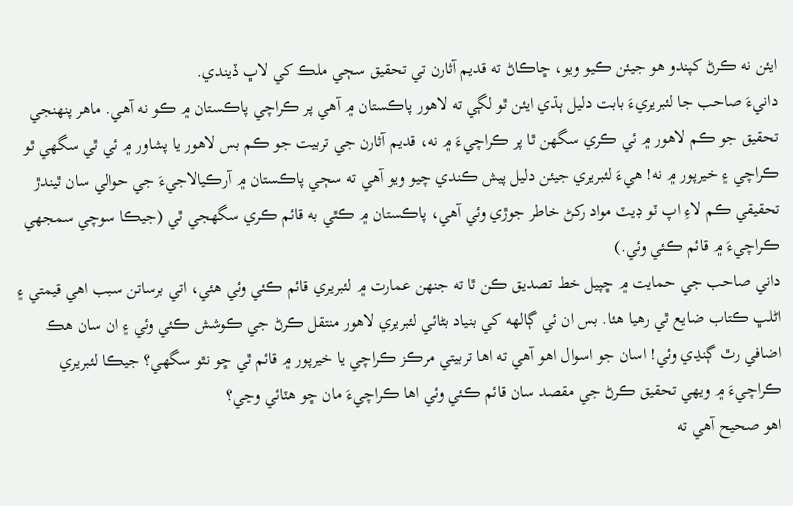ايئن نه ڪرڻ کپندو هو جيئن ڪيو ويو، ڇاڪاڻ ته قديم آثارن تي تحقيق سڄي ملڪ کي لاڀ ڏيندي.
دانيءَ صاحب جا لئبريريءَ بابت دليل ٻڌي ايئن ٿو لڳي ته لاهور پاڪستان ۾ آهي پر ڪراچي پاڪستان ۾ ڪو نه آهي. ماهر پنهنجي تحقيق جو ڪم لاهور ۾ ئي ڪري سگهن ٿا پر ڪراچيءَ ۾ نه، قديم آثارن جي تربيت جو ڪم بس لاهور يا پشاور ۾ ئي ٿي سگهي ٿو ڪراچي ۽ خيرپور ۾ نه! هيءَ لئبريري جيئن دليل پيش ڪندي چيو ويو آهي ته سڄي پاڪستان ۾ آرڪيالاجيءَ جي حوالي سان ٿيندڙ تحقيقي ڪم لاءِ اپ ٽو ڊيٽ مواد رکڻ خاطر جوڙي وئي آهي، پاڪستان ۾ ڪٿي به قائم ڪري سگهجي ٿي (جيڪا سوچي سمجهي ڪراچيءَ ۾ قائم ڪئي وئي.)
داني صاحب جي حمايت ۾ ڇپيل خط تصديق ڪن ٿا ته جنهن عمارت ۾ لئبريري قائم ڪئي وئي هئي، اتي برساتن سبب اهي قيمتي ۽ اڻلڀ ڪتاب ضايع ٿي رهيا هئا. بس ان ئي ڳالهه کي بنياد بڻائي لئبريري لاهور منتقل ڪرڻ جي ڪوشش ڪئي وئي ۽ ان سان هڪ اضافي رٿ ڳنڍي وئي! اسان جو اسوال اهو آهي ته اها تربيتي مرڪز ڪراچي يا خيرپور ۾ قائم ٿي ڇو نٿو سگهي؟ جيڪا لئبريري ڪراچيءَ ۾ ويهي تحقيق ڪرڻ جي مقصد سان قائم ڪئي وئي اها ڪراچيءَ مان ڇو هٽائي وڃي؟
اهو صحيح آهي ته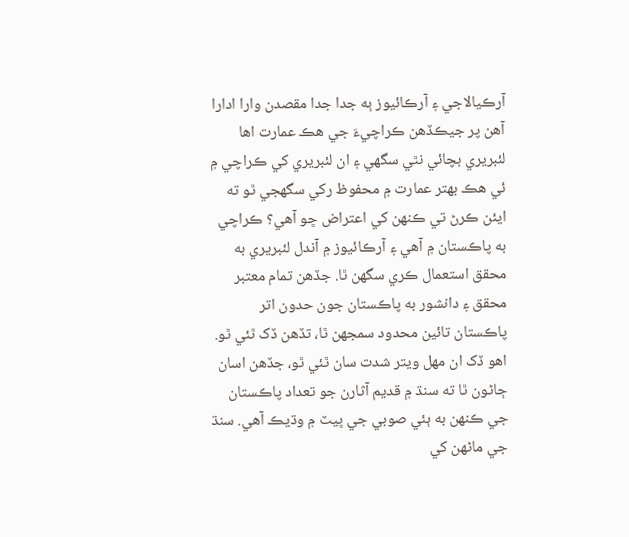آرڪيالاجي ۽ آرڪائيوز ٻه جدا جدا مقصدن وارا ادارا آهن پر جيڪڏهن ڪراچيءَ جي هڪ عمارت اها لئبريري بچائي نٿي سگهي ۽ ان لئبريري کي ڪراچي ۾ ئي هڪ بهتر عمارت ۾ محفوظ رکي سگهجي ٿو ته ايئن ڪرڻ تي ڪنهن کي اعتراض ڇو آهي؟ ڪراچي به پاڪستان ۾ آهي ۽ آرڪائيوز ۾ آندل لئبريري به محقق استعمال ڪري سگهن ٿا. جڏهن تمام معتبر محقق ۽ دانشور به پاڪستان جون حدون اتر پاڪستان تائين محدود سمجهن ٿا، تڏهن ڏک ٿئي ٿو. اهو ڏک ان مهل ويتر شدت سان ٿئي ٿو، جڏهن اسان ڄاڻون ٿا ته سنڌ ۾ قديم آثارن جو تعداد پاڪستان جي ڪنهن به ٻئي صوبي جي ڀيٽ ۾ وڌيڪ آهي. سنڌ جي ماڻهن کي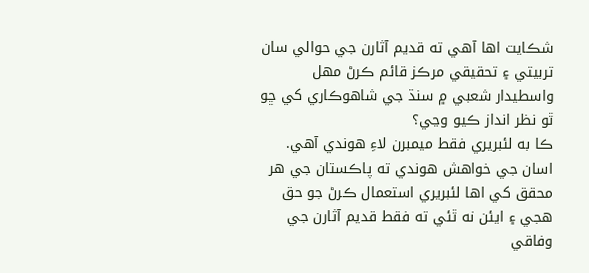شڪايت اها آهي ته قديم آثارن جي حوالي سان تربيتي ۽ تحقيقي مرڪز قائم ڪرڻ مهل واسطيدار شعبي ۾ سنڌ جي شاهوڪاري کي ڇو ٿو نظر انداز ڪيو وڃي؟
ڪا به لئبريري فقط ميمبرن لاءِ هوندي آهي. اسان جي خواهش هوندي ته پاڪستان جي هر محقق کي اها لئبريري استعمال ڪرڻ جو حق هجي ۽ ايئن نه ٿئي ته فقط قديم آثارن جي وفاقي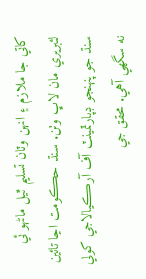کاتي جا ملازم ۽ انهن وٽان تسليم ٿيل ماڻهو ئي لئبريري مان لاڀ وٺن. سنڌ حڪومت اڃا تائين سنڌ جو پنهنجو ڊپارٽمينٽ آف آرڪيالاجي کولي نه سگهي آهي. محقق جي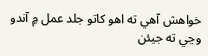خواهش آهي ته اهو کاتو جلد عمل ۾ آندو وڃي ته جيئن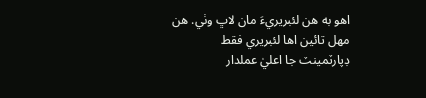اهو به هن لئبريريءَ مان لاڀ وٺي. هن مهل تائين اها لئبريري فقط ڊپارٽمينٽ جا اعليٰ عملدار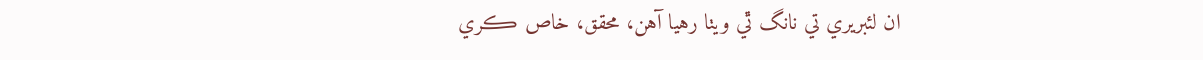ان لئبريري تي نانگ ٿي ويٺا رهيا آهن، محقق، خاص ڪري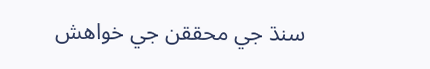سنڌ جي محققن جي خواهش